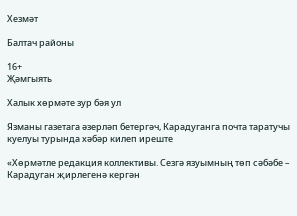Хезмәт

Балтач районы

16+
Җәмгыять

Халык хөрмәте зур бәя ул

Язманы газетага әзерләп бетергәч, Карадуганга почта таратучы куелуы турында хәбәр килеп иреште

«Хөрмәтле редакция коллективы. Сезгә язуымның төп сәбәбе – Карадуган җирлегенә кергән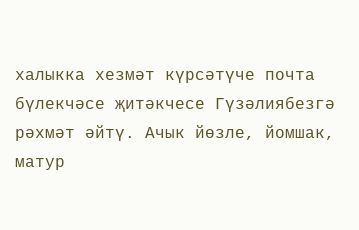халыкка хезмәт күрсәтүче почта бүлекчәсе җитәкчесе Гүзәлиябезгә рәхмәт әйтү. Ачык йөзле, йомшак, матур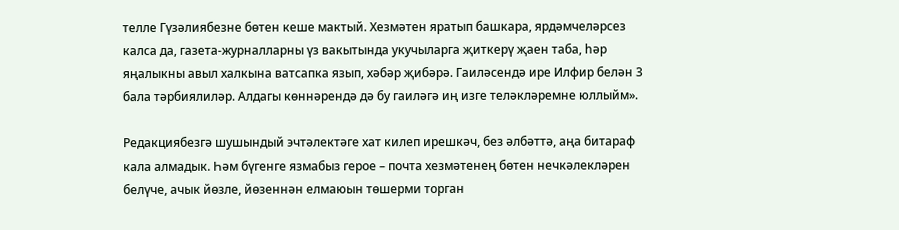телле Гүзәлиябезне бөтен кеше мактый. Хезмәтен яратып башкара, ярдәмчеләрсез калса да, газета-журналларны үз вакытында укучыларга җиткерү җаен таба, һәр яңалыкны авыл халкына ватсапка язып, хәбәр җибәрә. Гаиләсендә ире Илфир белән 3 бала тәрбиялиләр. Алдагы көннәрендә дә бу гаиләгә иң изге теләкләремне юллыйм».

Редакциябезгә шушындый эчтәлектәге хат килеп ирешкәч, без әлбәттә, аңа битараф кала алмадык. Һәм бүгенге язмабыз герое – почта хезмәтенең бөтен нечкәлекләрен белүче, ачык йөзле, йөзеннән елмаюын төшерми торган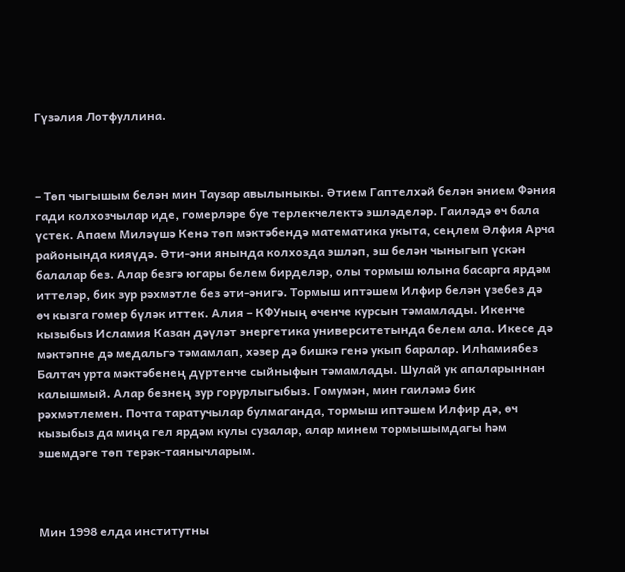Гүзәлия Лотфуллина.



– Төп чыгышым белән мин Таузар авылыныкы. Әтием Гаптелхәй белән әнием Фәния гади колхозчылар иде, гомерләре буе терлекчелектә эшләделәр. Гаиләдә өч бала үстек. Апаем Миләүшә Кенә төп мәктәбендә математика укыта, сеңлем Әлфия Арча районында кияүдә. Әти-әни янында колхозда эшләп, эш белән чыныгып үскән балалар без. Алар безгә югары белем бирделәр, олы тормыш юлына басарга ярдәм иттеләр, бик зур рәхмәтле без әти-әнигә. Тормыш иптәшем Илфир белән үзебез дә өч кызга гомер бүләк иттек. Алия – КФУның өченче курсын тәмамлады. Икенче кызыбыз Исламия Казан дәүләт энергетика университетында белем ала. Икесе дә мәктәпне дә медальгә тәмамлап, хәзер дә бишкә генә укып баралар. Илһамиябез Балтач урта мәктәбенең дүртенче сыйныфын тәмамлады. Шулай ук апаларыннан калышмый. Алар безнең зур горурлыгыбыз. Гомумән, мин гаиләмә бик рәхмәтлемен. Почта таратучылар булмаганда, тормыш иптәшем Илфир дә, өч кызыбыз да миңа гел ярдәм кулы сузалар, алар минем тормышымдагы һәм эшемдәге төп терәк-таянычларым.



Мин 1998 елда институтны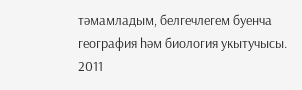тәмамладым, белгечлегем буенча география һәм биология укытучысы. 2011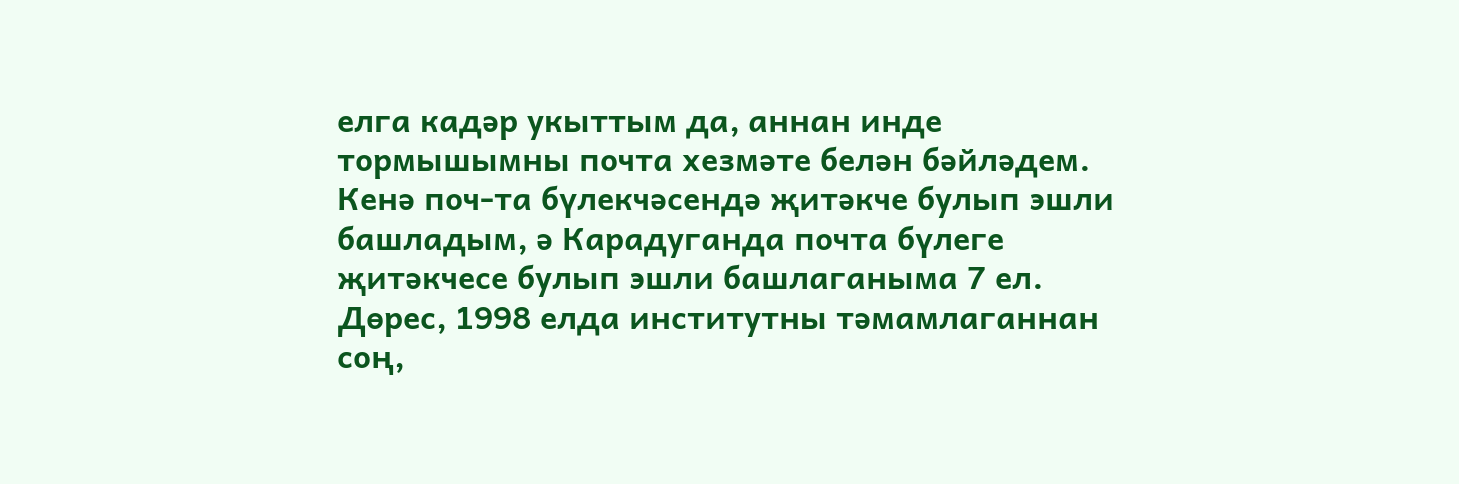елга кадәр укыттым да, аннан инде тормышымны почта хезмәте белән бәйләдем. Кенә поч-та бүлекчәсендә җитәкче булып эшли башладым, ә Карадуганда почта бүлеге җитәкчесе булып эшли башлаганыма 7 ел. Дөрес, 1998 елда институтны тәмамлаганнан соң,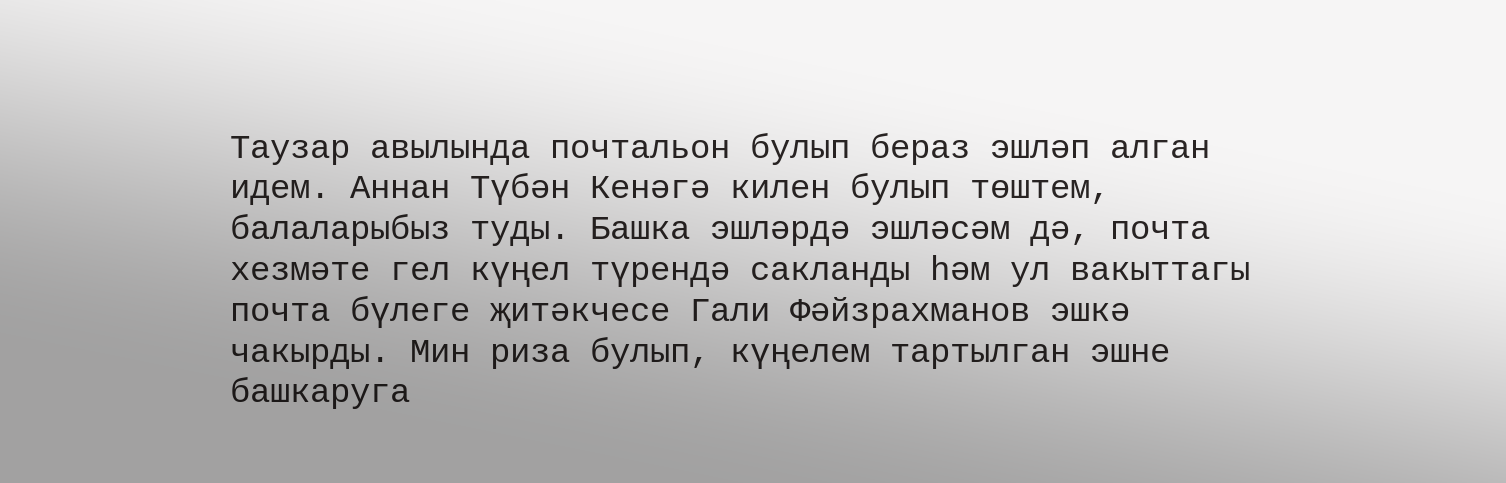Таузар авылында почтальон булып бераз эшләп алган идем. Аннан Түбән Кенәгә килен булып төштем, балаларыбыз туды. Башка эшләрдә эшләсәм дә, почта хезмәте гел күңел түрендә сакланды һәм ул вакыттагы почта бүлеге җитәкчесе Гали Фәйзрахманов эшкә чакырды. Мин риза булып, күңелем тартылган эшне башкаруга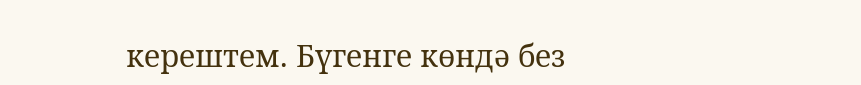керештем. Бүгенге көндә без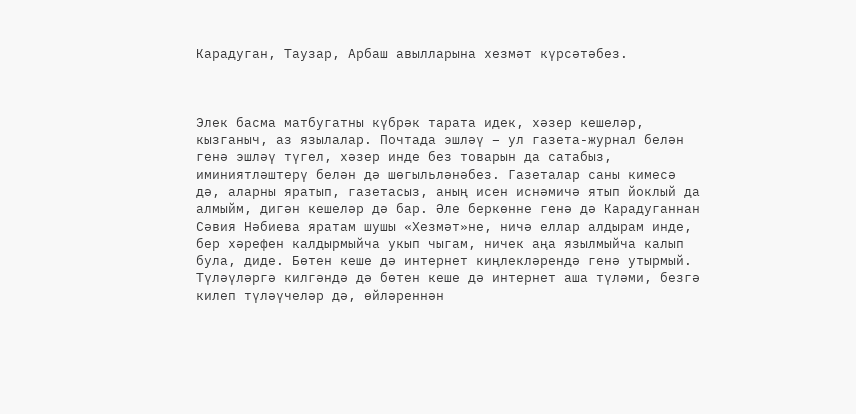Карадуган, Таузар, Арбаш авылларына хезмәт күрсәтәбез.



Элек басма матбугатны күбрәк тарата идек, хәзер кешеләр, кызганыч, аз язылалар. Почтада эшләү – ул газета-журнал белән генә эшләү түгел, хәзер инде без товарын да сатабыз, иминиятләштерү белән дә шөгыльләнәбез. Газеталар саны кимесә дә, аларны яратып, газетасыз, аның исен иснәмичә ятып йоклый да алмыйм, дигән кешеләр дә бар. Әле беркөнне генә дә Карадуганнан Сәвия Нәбиева яратам шушы «Хезмәт»не, ничә еллар алдырам инде, бер хәрефен калдырмыйча укып чыгам, ничек аңа язылмыйча калып була, диде. Бөтен кеше дә интернет киңлекләрендә генә утырмый. Түләүләргә килгәндә дә бөтен кеше дә интернет аша түләми, безгә килеп түләүчеләр дә, өйләреннән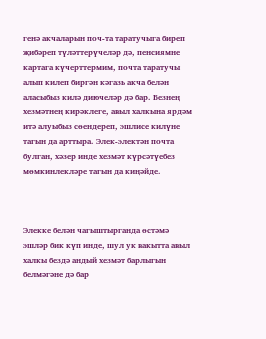генә акчаларын поч-та таратучыга биреп җибәреп түләттерүчеләр дә, пенсиямне картага күчерттермим, почта таратучы алып килеп биргән кәгазь акча белән аласыбыз килә диючеләр дә бар. Безнең хезмәтнең кирәклеге, авыл халкына ярдәм итә алуыбыз сөендереп, эшлисе килүне тагын да арттыра. Элек-электән почта булган, хәзер инде хезмәт күрсәтүебез мөмкинлекләре тагын да киңәйде.



Элекке белән чагыштырганда өстәмә эшләр бик күп инде, шул ук вакытта авыл халкы бездә андый хезмәт барлыгын белмәгәне дә бар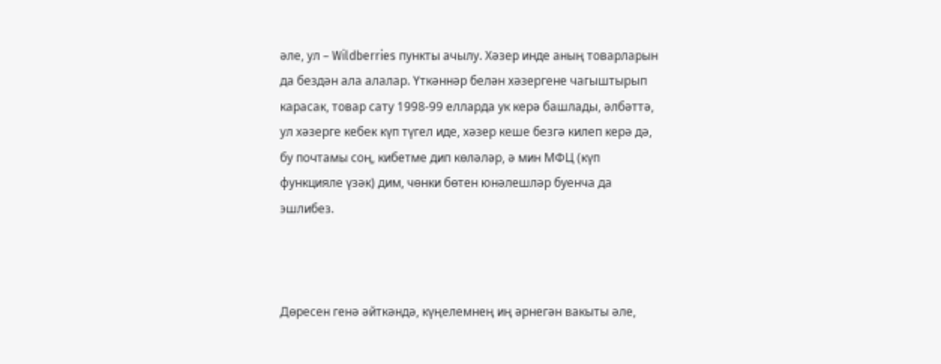әле, ул – Wildberries пункты ачылу. Хәзер инде аның товарларын да бездән ала алалар. Үткәннәр белән хәзергене чагыштырып карасак, товар сату 1998-99 елларда ук керә башлады, әлбәттә, ул хәзерге кебек күп түгел иде, хәзер кеше безгә килеп керә дә, бу почтамы соң, кибетме дип көләләр, ә мин МФЦ (күп функцияле үзәк) дим, чөнки бөтен юнәлешләр буенча да эшлибез.



Дөресен генә әйткәндә, күңелемнең иң әрнегән вакыты әле,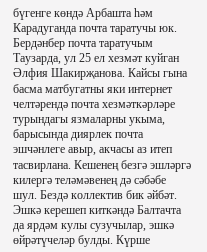бүгенге көндә Арбашта һәм Карадуганда почта таратучы юк. Бердәнбер почта таратучым Таузарда, ул 25 ел хезмәт куйган Әлфия Шакирҗанова. Кайсы гына басма матбугатны яки интернет челтәрендә почта хезмәткәрләре турындагы язмаларны укыма, барысында диярлек почта эшчәнлеге авыр, акчасы аз итеп тасвирлана. Кешенең безгә эшләргә килергә теләмәвенең дә сәбәбе шул. Бездә коллектив бик әйбәт. Эшкә керешеп киткәндә Балтачта да ярдәм кулы сузучылар, эшкә өйрәтүчеләр булды. Күрше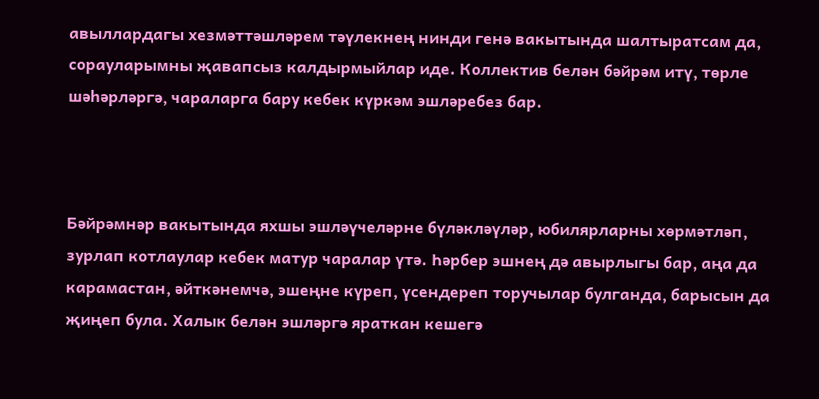авыллардагы хезмәттәшләрем тәүлекнең нинди генә вакытында шалтыратсам да, сорауларымны җавапсыз калдырмыйлар иде. Коллектив белән бәйрәм итү, төрле шәһәрләргә, чараларга бару кебек күркәм эшләребез бар.



Бәйрәмнәр вакытында яхшы эшләүчеләрне бүләкләүләр, юбилярларны хөрмәтләп, зурлап котлаулар кебек матур чаралар үтә. Һәрбер эшнең дә авырлыгы бар, аңа да карамастан, әйткәнемчә, эшеңне күреп, үсендереп торучылар булганда, барысын да җиңеп була. Халык белән эшләргә яраткан кешегә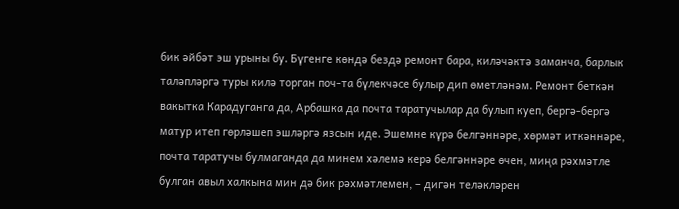бик әйбәт эш урыны бу. Бүгенге көндә бездә ремонт бара, киләчәктә заманча, барлык таләпләргә туры килә торган поч-та бүлекчәсе булыр дип өметләнәм. Ремонт беткән вакытка Карадуганга да, Арбашка да почта таратучылар да булып куеп, бергә-бергә матур итеп гөрләшеп эшләргә язсын иде. Эшемне күрә белгәннәре, хөрмәт иткәннәре, почта таратучы булмаганда да минем хәлемә керә белгәннәре өчен, миңа рәхмәтле булган авыл халкына мин дә бик рәхмәтлемен, – дигән теләкләрен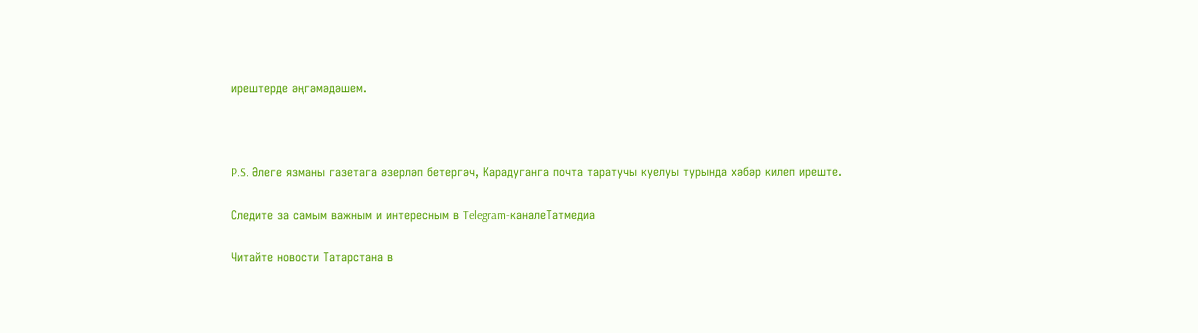ирештерде әңгәмәдәшем.



P.S. Әлеге язманы газетага әзерләп бетергәч, Карадуганга почта таратучы куелуы турында хәбәр килеп иреште.

Следите за самым важным и интересным в Telegram-каналеТатмедиа

Читайте новости Татарстана в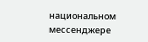национальном мессенджере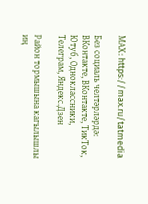MАХ: https://max.ru/tatmedia

Без социаль челтәрләрдә:  ВКонтакте, ВКонтакте, ТикТок, Ютуб, Одноклассники, Телеграм, Яндекс.Дзен

Район тормышына кагылышлы иң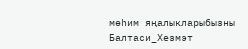мөһим яңалыкларыбызны Балтаси_Хезмэт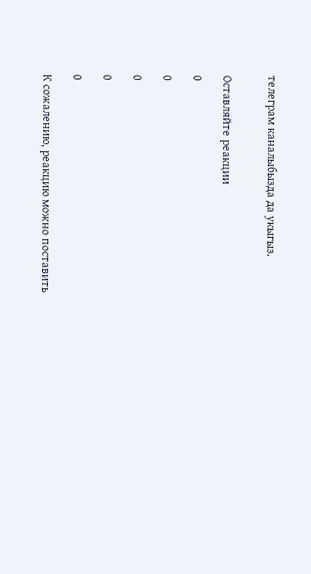телеграм каналыбызда да укыгыз.


Оставляйте реакции

0

0

0

0

0

К сожалению, реакцию можно поставить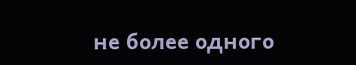не более одного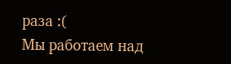раза :(
Мы работаем над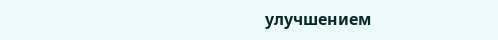улучшением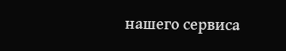нашего сервиса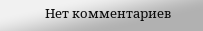Нет комментариев